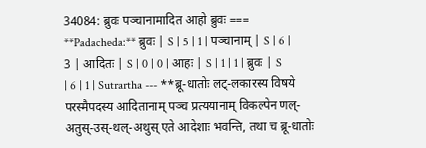34084: ब्रुवः पञ्चानामादित आहो ब्रुवः === **Padacheda:** ब्रुवः | S | 5 | 1 | पञ्चानाम् | S | 6 | 3 | आदितः | S | 0 | 0 | आहः | S | 1 | 1 | ब्रुवः | S | 6 | 1 | Sutrartha --- **ब्रू-धातोः लट्-लकारस्य विषये परस्मैपदस्य आदितानाम् पञ्च प्रत्ययानाम् विकल्पेन णल्-अतुस्-उस्-थल्-अथुस् एते आदेशाः भवन्ति, तथा च ब्रू-धातोः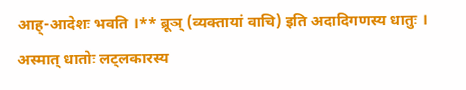आह्-आदेशः भवति ।** ब्रूञ् (व्यक्तायां वाचि) इति अदादिगणस्य धातुः । अस्मात् धातोः लट्लकारस्य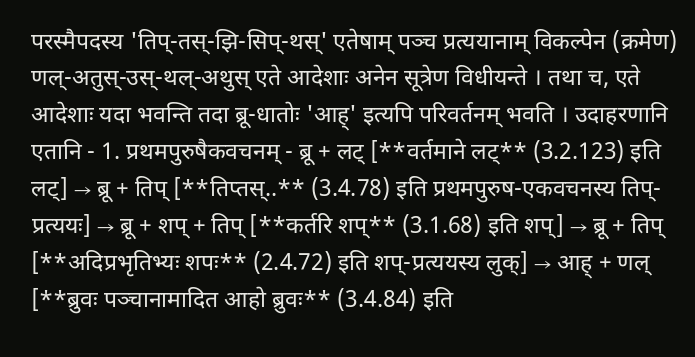परस्मैपदस्य 'तिप्-तस्-झि-सिप्-थस्' एतेषाम् पञ्च प्रत्ययानाम् विकल्पेन (क्रमेण) णल्-अतुस्-उस्-थल्-अथुस् एते आदेशाः अनेन सूत्रेण विधीयन्ते । तथा च, एते आदेशाः यदा भवन्ति तदा ब्रू-धातोः 'आह्' इत्यपि परिवर्तनम् भवति । उदाहरणानि एतानि - 1. प्रथमपुरुषैकवचनम् - ब्रू + लट् [**वर्तमाने लट्** (3.2.123) इति लट्] → ब्रू + तिप् [**तिप्तस्..** (3.4.78) इति प्रथमपुरुष-एकवचनस्य तिप्-प्रत्ययः] → ब्रू + शप् + तिप् [**कर्तरि शप्** (3.1.68) इति शप्] → ब्रू + तिप् [**अदिप्रभृतिभ्यः शपः** (2.4.72) इति शप्-प्रत्ययस्य लुक्] → आह् + णल् [**ब्रुवः पञ्चानामादित आहो ब्रुवः** (3.4.84) इति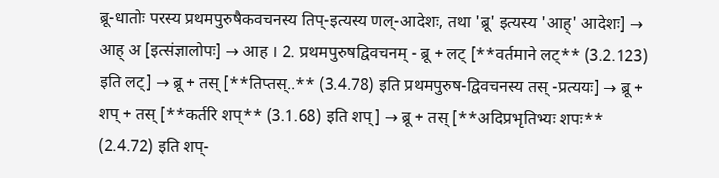ब्रू-धातोः परस्य प्रथमपुरुषैकवचनस्य तिप्-इत्यस्य णल्-आदेशः, तथा 'ब्रू' इत्यस्य 'आह्' आदेशः] → आह् अ [इत्संज्ञालोपः] → आह । 2. प्रथमपुरुषद्विवचनम् - ब्रू + लट् [**वर्तमाने लट्** (3.2.123) इति लट्] → ब्रू + तस् [**तिप्तस्..** (3.4.78) इति प्रथमपुरुष-द्विवचनस्य तस् -प्रत्ययः] → ब्रू + शप् + तस् [**कर्तरि शप्** (3.1.68) इति शप्] → ब्रू + तस् [**अदिप्रभृतिभ्यः शपः** (2.4.72) इति शप्-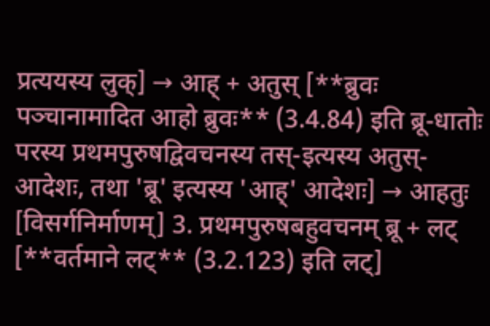प्रत्ययस्य लुक्] → आह् + अतुस् [**ब्रुवः पञ्चानामादित आहो ब्रुवः** (3.4.84) इति ब्रू-धातोः परस्य प्रथमपुरुषद्विवचनस्य तस्-इत्यस्य अतुस्-आदेशः, तथा 'ब्रू' इत्यस्य 'आह्' आदेशः] → आहतुः [विसर्गनिर्माणम्] 3. प्रथमपुरुषबहुवचनम् ब्रू + लट् [**वर्तमाने लट्** (3.2.123) इति लट्]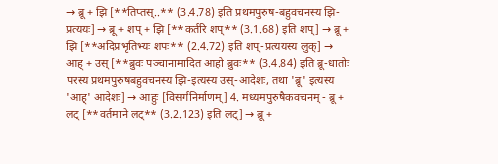→ ब्रू + झि [**तिप्तस्..** (3.4.78) इति प्रथमपुरुष-बहुवचनस्य झि-प्रत्ययः] → ब्रू + शप् + झि [**कर्तरि शप्** (3.1.68) इति शप्] → ब्रू + झि [**अदिप्रभृतिभ्यः शपः** (2.4.72) इति शप्-प्रत्ययस्य लुक्] → आह् + उस् [**ब्रुवः पञ्चानामादित आहो ब्रुवः** (3.4.84) इति ब्रू-धातोः परस्य प्रथमपुरुषबहुवचनस्य झि-इत्यस्य उस्-आदेशः, तथा 'ब्रू' इत्यस्य 'आह्' आदेशः] → आहुः [विसर्गनिर्माणम्] 4. मध्यमपुरुषैकवचनम् - ब्रू + लट् [**वर्तमाने लट्** (3.2.123) इति लट्] → ब्रू +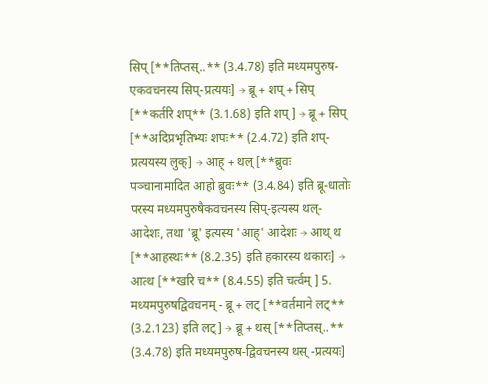सिप् [**तिप्तस्..** (3.4.78) इति मध्यमपुरुष-एकवचनस्य सिप्-प्रत्ययः] → ब्रू + शप् + सिप् [**कर्तरि शप्** (3.1.68) इति शप्] → ब्रू + सिप् [**अदिप्रभृतिभ्यः शपः** (2.4.72) इति शप्-प्रत्ययस्य लुक्] → आह् + थल् [**ब्रुवः पञ्चानामादित आहो ब्रुवः** (3.4.84) इति ब्रू-धातोः परस्य मध्यमपुरुषैकवचनस्य सिप्-इत्यस्य थल्-आदेशः, तथा 'ब्रू' इत्यस्य 'आह्' आदेशः → आथ् थ [**आहस्थः** (8.2.35) इति हकारस्य थकारः] → आत्थ [**खरि च** (8.4.55) इति चर्त्वम् ] 5. मध्यमपुरुषद्विवचनम् - ब्रू + लट् [**वर्तमाने लट्** (3.2.123) इति लट्] → ब्रू + थस् [**तिप्तस्..** (3.4.78) इति मध्यमपुरुष-द्विवचनस्य थस् -प्रत्ययः]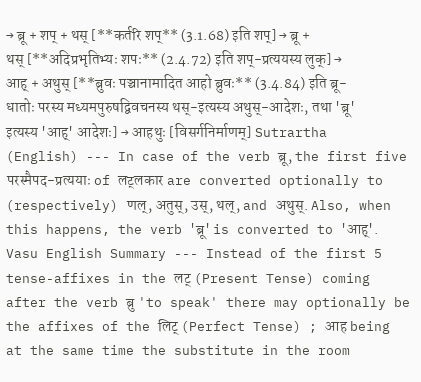→ ब्रू + शप् + थस् [**कर्तरि शप्** (3.1.68) इति शप्] → ब्रू + थस् [**अदिप्रभृतिभ्यः शपः** (2.4.72) इति शप्-प्रत्ययस्य लुक्] → आह् + अथुस् [**ब्रुवः पञ्चानामादित आहो ब्रुवः** (3.4.84) इति ब्रू-धातोः परस्य मध्यमपुरुषद्विवचनस्य थस्-इत्यस्य अथुस्-आदेशः, तथा 'ब्रू' इत्यस्य 'आह्' आदेशः] → आहथुः [विसर्गनिर्माणम्] Sutrartha (English) --- In case of the verb ब्रू, the first five परस्मैपद-प्रत्ययाः of लट्लकार are converted optionally to (respectively) णल्, अतुस्, उस्, थल्, and अथुस्. Also, when this happens, the verb 'ब्रू' is converted to 'आह्'. Vasu English Summary --- Instead of the first 5 tense-affixes in the लट् (Present Tense) coming after the verb ब्रु 'to speak' there may optionally be the affixes of the लिट् (Perfect Tense) ; आह being at the same time the substitute in the room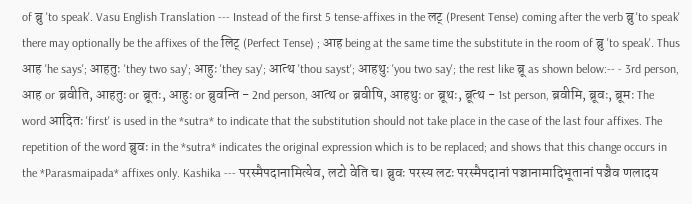of ब्रु 'to speak'. Vasu English Translation --- Instead of the first 5 tense-affixes in the लट् (Present Tense) coming after the verb ब्रु 'to speak' there may optionally be the affixes of the लिट् (Perfect Tense) ; आह being at the same time the substitute in the room of ब्रु 'to speak'. Thus आह 'he says'; आहतुः 'they two say'; आहुः 'they say'; आत्थ 'thou sayst'; आहथुः 'you two say'; the rest like ब्रू as shown below:-- - 3rd person, आह or ब्रवीति, आहतुः or ब्रूतः, आहुः or ब्रुवन्ति - 2nd person, आत्थ or ब्रवीषि, आहथुः or ब्रूथः, ब्रूत्थ - 1st person, ब्रवीमि, ब्रूवः, ब्रूमः The word आदितः 'first' is used in the *sutra* to indicate that the substitution should not take place in the case of the last four affixes. The repetition of the word ब्रुवः in the *sutra* indicates the original expression which is to be replaced; and shows that this change occurs in the *Parasmaipada* affixes only. Kashika --- परस्मैपदानामित्येव, लटो वेति च। ब्रुवः परस्य लटः परस्मैपदानां पञ्चानामादिभूतानां पञ्चैव णलादय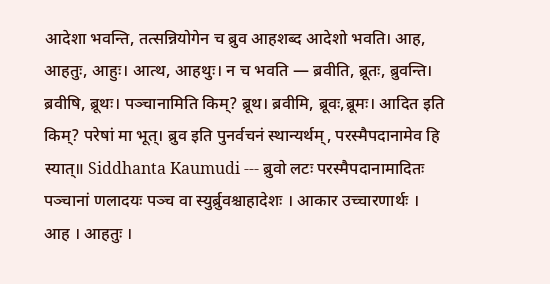आदेशा भवन्ति, तत्सन्नियोगेन च ब्रुव आहशब्द आदेशो भवति। आह, आहतुः, आहुः। आत्थ, आहथुः। न च भवति — ब्रवीति, ब्रूतः, ब्रुवन्ति। ब्रवीषि, ब्रूथः। पञ्चानामिति किम्? ब्रूथ। ब्रवीमि, ब्रूवः,ब्रूमः। आदित इति किम्? परेषां मा भूत्। ब्रुव इति पुनर्वचनं स्थान्यर्थम्, परस्मैपदानामेव हि स्यात्॥ Siddhanta Kaumudi --- ब्रुवो लटः परस्मैपदानामादितः पञ्चानां णलादयः पञ्च वा स्युर्ब्रुवश्चाहादेशः । आकार उच्चारणार्थः । आह । आहतुः ।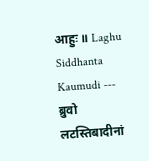आहुः ॥ Laghu Siddhanta Kaumudi --- ब्रुवो लटस्तिबादीनां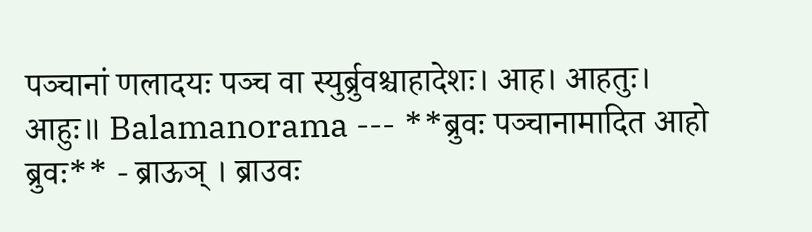पञ्चानां णलादयः पञ्च वा स्युर्ब्रुवश्चाहादेशः। आह। आहतुः। आहुः॥ Balamanorama --- **ब्रुवः पञ्चानामादित आहो ब्रुवः** - ब्राऊञ् । ब्राउवः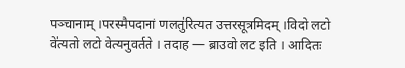पञ्चानाम् ।परस्मैपदानां णलतु॑रित्यत उत्तरसूत्रमिदम् ।विदो लटो वे॑त्यतो लटो वेत्यनुवर्तते । तदाह — ब्राउवो लट इति । आदितः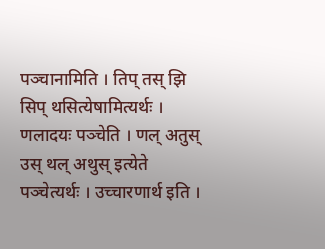पञ्चानामिति । तिप् तस् झि सिप् थसित्येषामित्यर्थः । णलादयः पञ्चेति । णल् अतुस् उस् थल् अथुस् इत्येते पञ्चेत्यर्थः । उच्चारणार्थ इति ।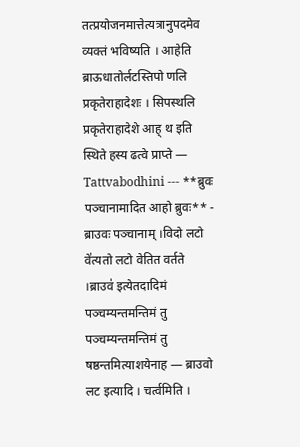तत्प्रयोजनमात्तेत्यत्रानुपदमेव व्यक्तं भविष्यति । आहेति ब्राऊधातोर्लटस्तिपो णलि प्रकृतेराहादेशः । सिपस्थलि प्रकृतेराहादेशे आह् थ इति स्थिते हस्य ढत्वे प्राप्ते — Tattvabodhini --- **ब्रुवः पञ्चानामादित आहो ब्रुवः** - ब्राउवः पञ्चानाम् ।विदो लटो वे॑त्यतो लटो वेतित वर्तते ।ब्राउव॑ इत्येतदादिमं पञ्चम्यन्तमन्तिमं तु पञ्चम्यन्तमन्तिमं तु षष्ठन्तमित्याशयेनाह — ब्राउवो लट इत्यादि । चर्त्वमिति ।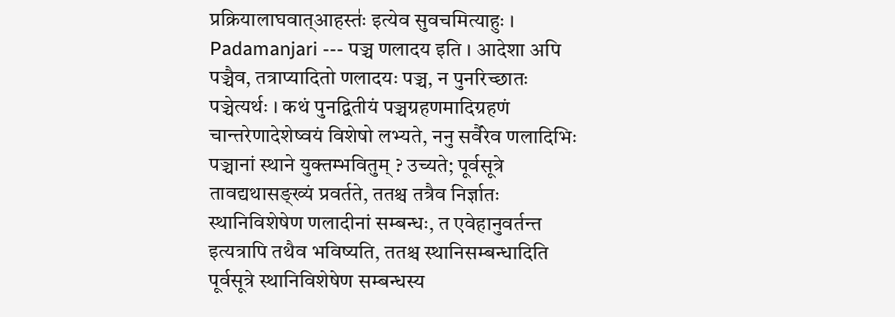प्रक्रियालाघवात्आहस्तः॑ इत्येव सुवचमित्याहुः । Padamanjari --- पञ्च णलादय इति । आदेशा अपि पञ्चैव, तत्राप्यादितो णलादयः पञ्च, न पुनरिच्छातः पञ्चेत्यर्थः । कथं पुनद्वितीयं पञ्चग्रहणमादिग्रहणं चान्तरेणादेशेष्वयं विशेषो लभ्यते, ननु सर्वैरेव णलादिभिः पञ्चानां स्थाने युक्तम्भवितुम् ? उच्यते; पूर्वसूत्रे तावद्यथासङ्ख्यं प्रवर्तते, ततश्च तत्रैव निर्ज्ञातः स्थानिविशेषेण णलादीनां सम्बन्धः, त एवेहानुवर्तन्त इत्यत्रापि तथैव भविष्यति, ततश्च स्थानिसम्बन्धादिति पूर्वसूत्रे स्थानिविशेषेण सम्बन्धस्य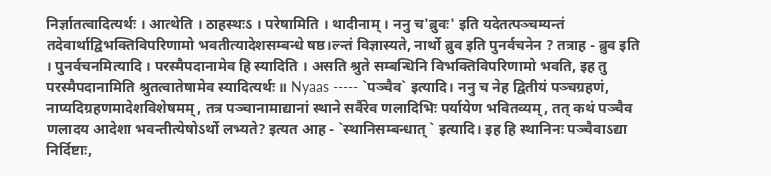निर्ज्ञातत्वादित्यर्थः । आत्थेति । ठाहस्थःऽ । परेषामिति । थादीनाम् । ननु च'ब्रुवः' इति यदेतत्पञ्चम्यन्तं तदेवार्थाद्विभक्तिविपरिणामो भवतीत्यादेशसम्बन्धे षष्ठ।ल्न्तं विज्ञास्यते, नार्थो ब्रुव इति पुनर्वचनेन ? तत्राह - ब्रुव इति । पुनर्वचनमित्यादि । परस्मैपदानामेव हि स्यादिति । असति श्रुते सम्बन्धिनि विभक्तिविपरिणामो भवति, इह तु परस्मैपदानामिति श्रुतत्वातेषामेव स्यादित्यर्थः ॥ Nyaas ----- `पञ्चैव` इत्यादि। ननु च नेह द्वितीयं पञ्चग्रहणं, नाप्यदिग्रहणमादेशविशेषमम्, तत्र पञ्चानामाद्यानां स्थाने सर्वैरेव णलादिभिः पर्यायेण भवितव्यम्, तत् कथं पञ्चैव णलादय आदेशा भवन्तीत्येषोऽर्थो लभ्यते? इत्यत आह - `स्थानिसम्बन्धात् ` इत्यादि। इह हि स्थानिनः पञ्चैवाऽद्या निर्दिष्टाः,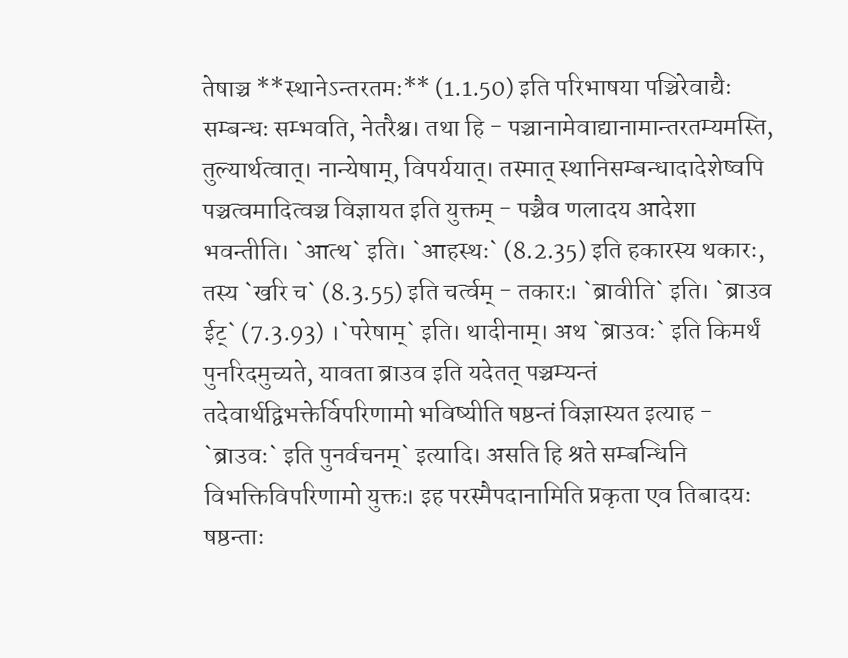तेषाञ्च **स्थानेऽन्तरतमः** (1.1.50) इति परिभाषया पञ्चिरेवाद्यैः सम्बन्धः सम्भवति, नेतरैश्च। तथा हि - पञ्चानामेवाद्यानामान्तरतम्यमस्ति, तुल्यार्थत्वात्। नान्येषाम्, विपर्ययात्। तस्मात् स्थानिसम्बन्धादादेशेष्वपि पञ्चत्वमादित्वञ्च विज्ञायत इति युक्तम् - पञ्चैव णलादय आदेशा भवन्तीति। `आत्थ` इति। `आहस्थः` (8.2.35) इति हकारस्य थकारः, तस्य `खरि च` (8.3.55) इति चर्त्वम् - तकारः। `ब्रावीति` इति। `ब्राउव ईट्` (7.3.93) ।`परेषाम्` इति। थादीनाम्। अथ `ब्राउवः` इति किमर्थं पुनरिदमुच्यते, यावता ब्राउव इति यदेतत् पञ्चम्यन्तं तदेवार्थद्विभक्तेर्विपरिणामो भविष्यीति षष्ठन्तं विज्ञास्यत इत्याह - `ब्राउवः` इति पुनर्वचनम्` इत्यादि। असति हि श्रते सम्बन्धिनि विभक्तिविपरिणामो युक्तः। इह परस्मैपदानामिति प्रकृता एव तिबादयः षष्ठन्ताः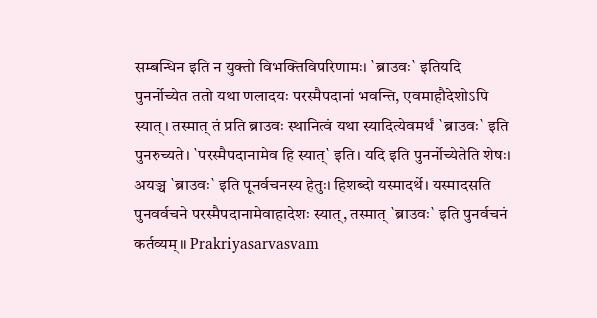सम्बन्धिन इति न युक्तो विभक्तिविपरिणामः। `ब्राउवः` इतियदि पुनर्नोच्येत ततो यथा णलादयः परस्मैपदानां भवन्ति, एवमाहौदेशोऽपि स्यात्। तस्मात् तं प्रति ब्राउवः स्थानित्वं यथा स्यादित्येवमर्थं `ब्राउवः` इति पुनरुच्यते। `परस्मैपदानामेव हि स्यात्` इति। यदि इति पुनर्नोच्येतेति शेषः। अयञ्च `ब्राउवः` इति पूनर्वचनस्य हेतुः। हिशब्दो यस्मादर्थे। यस्मादसति पुनवर्वचने परस्मैपदानामेवाहादेशः स्यात्, तस्मात् `ब्राउवः` इति पुनर्वचनं कर्तव्यम्॥ Prakriyasarvasvam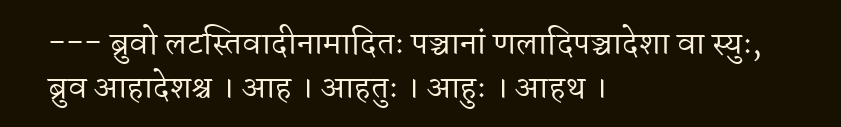--- ब्रुवो लटस्तिवादीनामादितः पञ्चानां णलादिपञ्चादेशा वा स्युः, ब्रुव आहादेशश्च । आह । आहतुः । आहुः । आहथ ।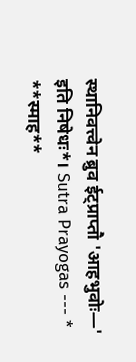स्थानिवत्त्वेन ब्रुव ईट्प्राप्तौ 'आहभुवोः—' इति निषेधः*। Sutra Prayogas --- * **स्माह**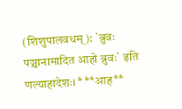(शिशुपालवधम्): `ब्रुवः पञ्चानामादित आहो ब्रुवः` इति णल्याहादेशः। * **आह**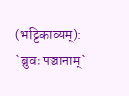(भट्टिकाव्यम्): `ब्रुवः पञ्चानाम्`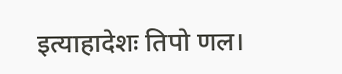इत्याहादेशः तिपो णल।